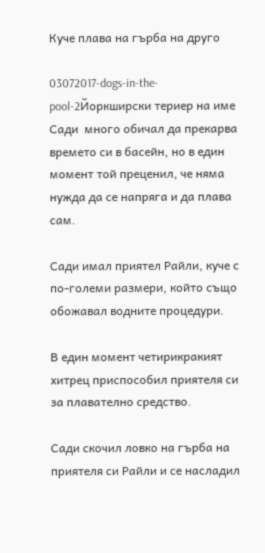Куче плава на гърба на друго

03072017-dogs-in-the-pool-2Йоркширски териер на име Сади  много обичал да прекарва времето си в басейн, но в един момент той преценил, че няма нужда да се напряга и да плава сам.

Сади имал приятел Райли, куче с по-големи размери, който също обожавал водните процедури.

В един момент четирикракият хитрец приспособил приятеля си за плавателно средство.

Сади скочил ловко на гърба на приятеля си Райли и се насладил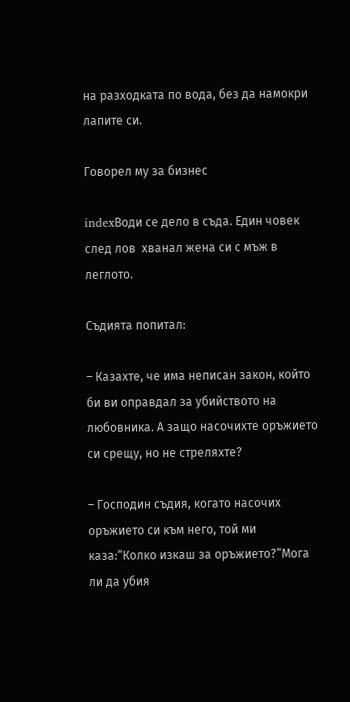на разходката по вода, без да намокри лапите си.

Говорел му за бизнес

indexВоди се дело в съда. Един човек след лов  хванал жена си с мъж в леглото.

Съдията попитал:

– Казахте, че има неписан закон, който би ви оправдал за убийството на любовника. А защо насочихте оръжието си срещу, но не стреляхте?

– Господин съдия, когато насочих оръжието си към него, той ми каза:“Колко изкаш за оръжието?“Мога ли да убия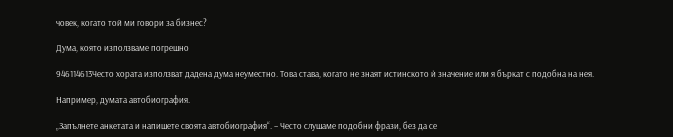човек, когато той ми говори за бизнес?

Дума, която използваме погрешно

946114613Често хората използват дадена дума неуместно. Това става, когато не знаят истинското ѝ значение или я бъркат с подобна на нея.

Например, думата автобиография.

„Запълнете анкетата и напишете своята автобиография“. – Често слушаме подобни фрази, без да се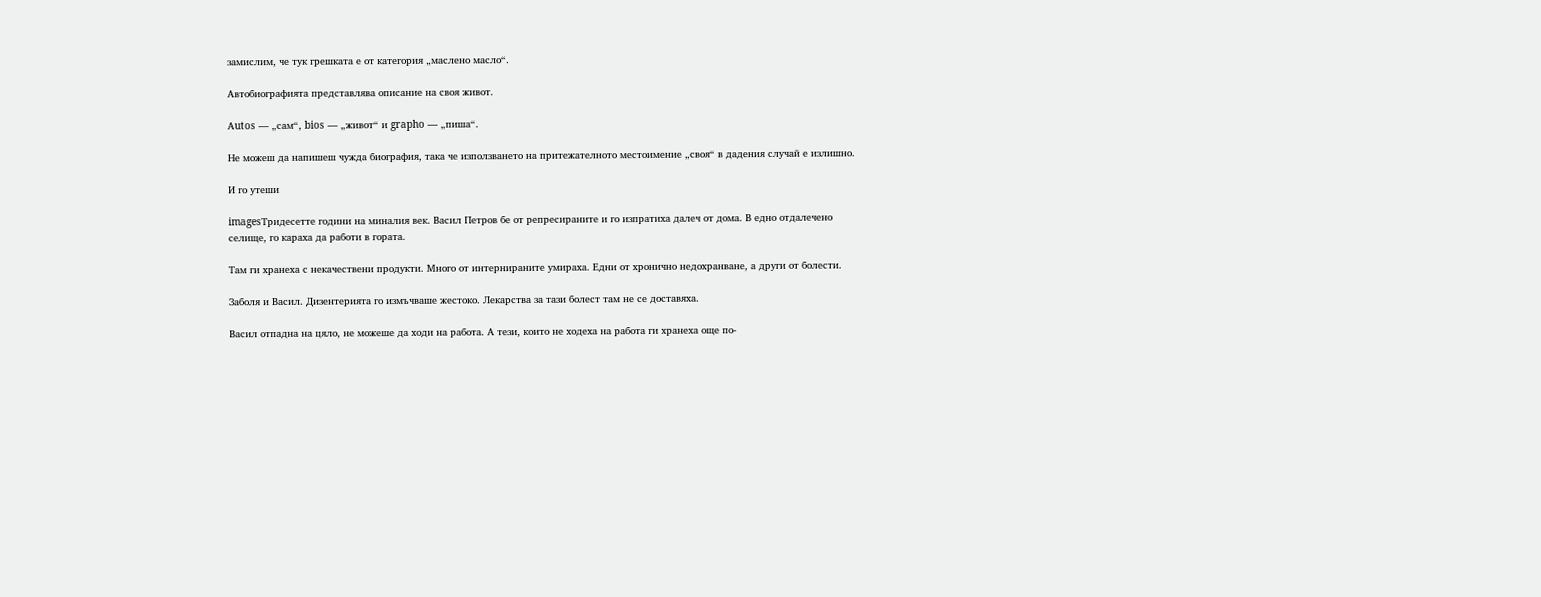замислим, че тук грешката е от категория „маслено масло“.

Автобиографията представлява описание на своя живот.

Аutos — „сам“, bios — „живот“ и grapho — „пиша“.

Не можеш да напишеш чужда биография, така че използването на притежателното местоимение „своя“ в дадения случай е излишно.

И го утеши

imagesТридесетте години на миналия век. Васил Петров бе от репресираните и го изпратиха далеч от дома. В едно отдалечено селище, го караха да работи в гората.

Там ги хранеха с некачествени продукти. Много от интернираните умираха. Едни от хронично недохранване, а други от болести.

Заболя и Васил. Дизентерията го измъчваше жестоко. Лекарства за тази болест там не се доставяха.

Васил отпадна на цяло, не можеше да ходи на работа. А тези, които не ходеха на работа ги хранеха още по-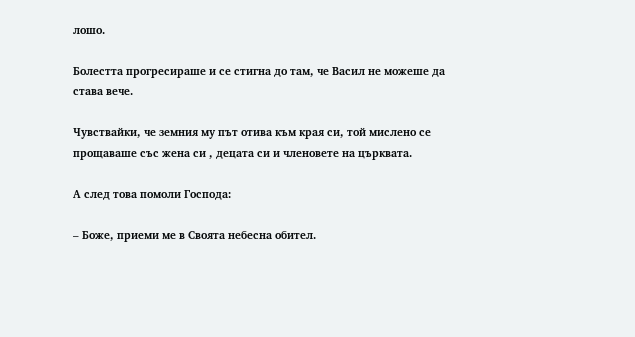лошо.

Болестта прогресираше и се стигна до там, че Васил не можеше да става вече.

Чувствайки, че земния му път отива към края си, той мислено се прощаваше със жена си , децата си и членовете на църквата.

А след това помоли Господа:

– Боже, приеми ме в Своята небесна обител.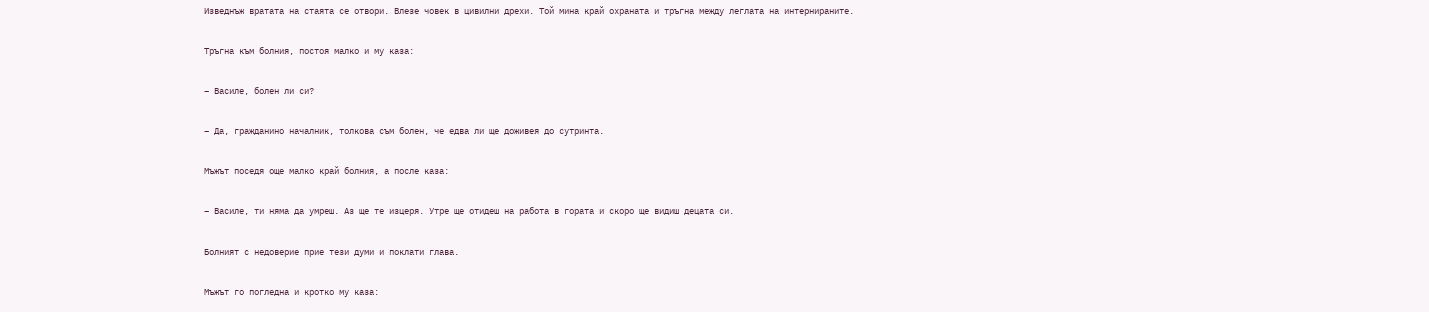Изведнъж вратата на стаята се отвори. Влезе човек в цивилни дрехи. Той мина край охраната и тръгна между леглата на интернираните.

Тръгна към болния, постоя малко и му каза:

– Василе, болен ли си?

– Да, гражданино началник, толкова съм болен, че едва ли ще доживея до сутринта.

Мъжът поседя още малко край болния, а после каза:

– Василе, ти няма да умреш. Аз ще те изцеря. Утре ще отидеш на работа в гората и скоро ще видиш децата си.

Болният с недоверие прие тези думи и поклати глава.

Мъжът го погледна и кротко му каза: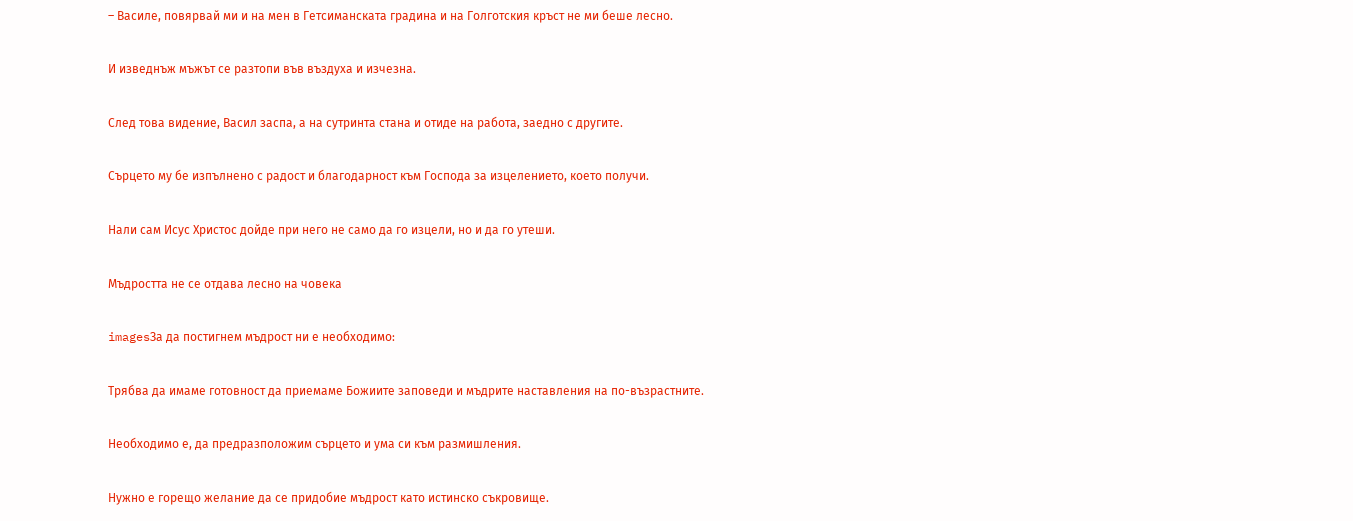– Василе, повярвай ми и на мен в Гетсиманската градина и на Голготския кръст не ми беше лесно.

И изведнъж мъжът се разтопи във въздуха и изчезна.

След това видение, Васил заспа, а на сутринта стана и отиде на работа, заедно с другите.

Сърцето му бе изпълнено с радост и благодарност към Господа за изцелението, което получи.

Нали сам Исус Христос дойде при него не само да го изцели, но и да го утеши.

Мъдростта не се отдава лесно на човека

imagesЗа да постигнем мъдрост ни е необходимо:

Трябва да имаме готовност да приемаме Божиите заповеди и мъдрите наставления на по-възрастните.

Необходимо е, да предразположим сърцето и ума си към размишления.

Нужно е горещо желание да се придобие мъдрост като истинско съкровище.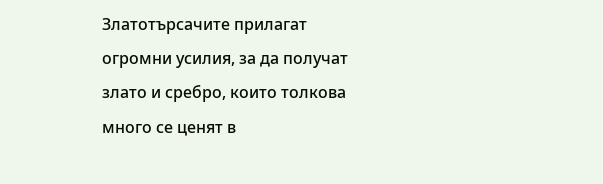Златотърсачите прилагат огромни усилия, за да получат злато и сребро, които толкова много се ценят в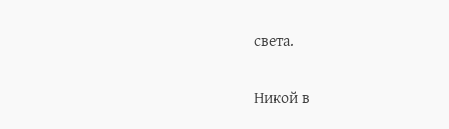света.

Никой в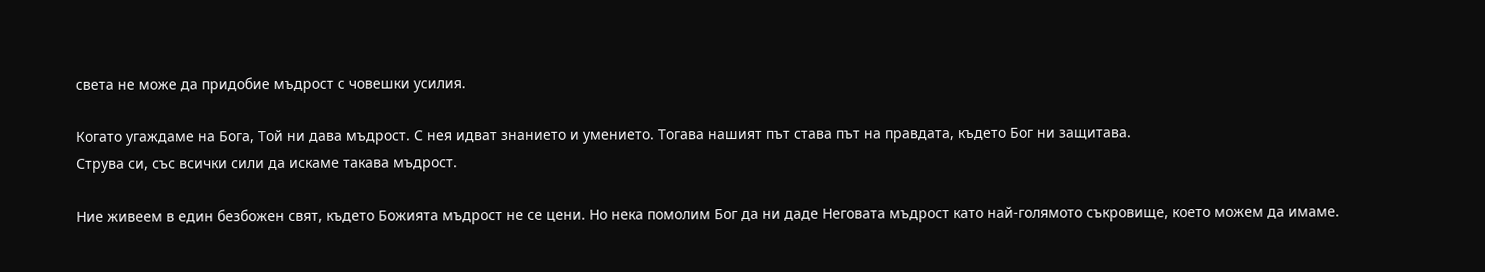света не може да придобие мъдрост с човешки усилия.

Когато угаждаме на Бога, Той ни дава мъдрост. С нея идват знанието и умението. Тогава нашият път става път на правдата, където Бог ни защитава.
Струва си, със всички сили да искаме такава мъдрост.

Ние живеем в един безбожен свят, където Божията мъдрост не се цени. Но нека помолим Бог да ни даде Неговата мъдрост като най-голямото съкровище, което можем да имаме.